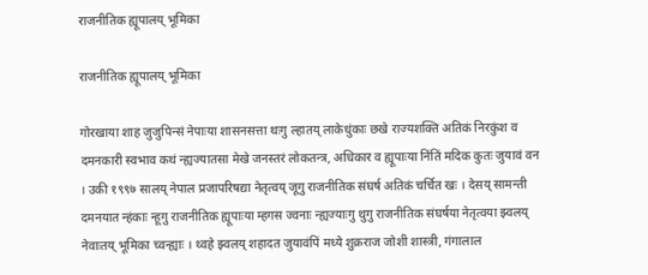राजनीतिक ह्यूपालय् भूमिका

राजनीतिक ह्यूपालय् भूमिका

गोरखाया शाह जुजुपिन्सं नेपाःया शासनसत्ता थःगु ल्हातय् लाकेधुंकाः छखे राज्यशक्ति अतिकं निरकुंश व दमनकारी स्वभाव कथं न्ह्यज्यातसा मेखे जनस्तरं लोकतन्त्र, अधिकार व ह्यूपाःया निंतिं मदिक कुतः जुयावं वन । उकी १९९७ सालय् नेपाल प्रजापरिषद्या नेतृत्वय् जूगु राजनीतिक संघर्ष अतिकं चर्चित खः । देसय् सामन्ती दमनयात न्हंकाः न्हूगु राजनीतिक ह्यूपाःया म्हगस ज्वनाः न्ह्यज्याःगु थुगु राजनीतिक संघर्षया नेतृत्वया झ्वलय् नेवाःतय् भूमिका च्वन्ह्याः । थ्वहे झ्वलय् शहादत जुयावंपिं मध्ये शुक्रराज जोशी शास्त्री, गंगालाल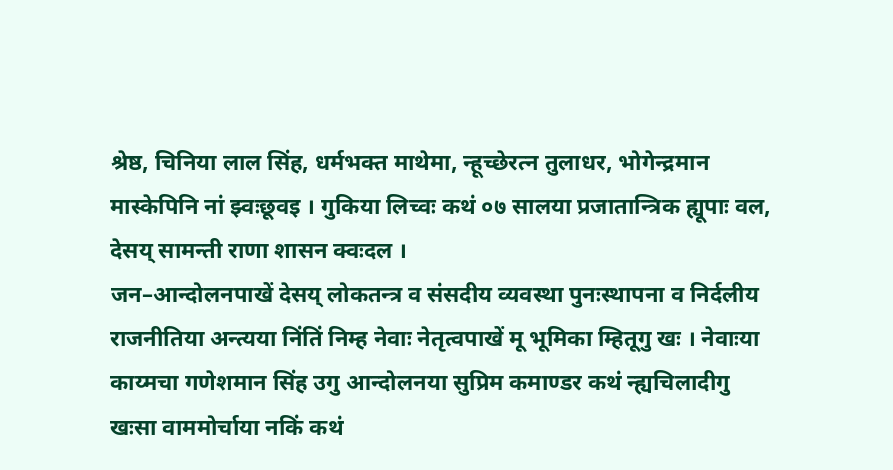श्रेष्ठ, चिनिया लाल सिंह, धर्मभक्त माथेमा, न्हूच्छेरत्न तुलाधर, भोगेन्द्रमान मास्केपिनि नां झ्वःछूवइ । गुकिया लिच्वः कथं ०७ सालया प्रजातान्त्रिक ह्यूपाः वल, देसय् सामन्ती राणा शासन क्वःदल ।
जन–आन्दोलनपाखें देसय् लोकतन्त्र व संसदीय व्यवस्था पुनःस्थापना व निर्दलीय राजनीतिया अन्त्यया निंतिं निम्ह नेवाः नेतृत्वपाखें मू भूमिका म्हितूगु खः । नेवाःया काय्मचा गणेशमान सिंह उगु आन्दोलनया सुप्रिम कमाण्डर कथं न्ह्यचिलादीगु खःसा वाममोर्चाया नकिं कथं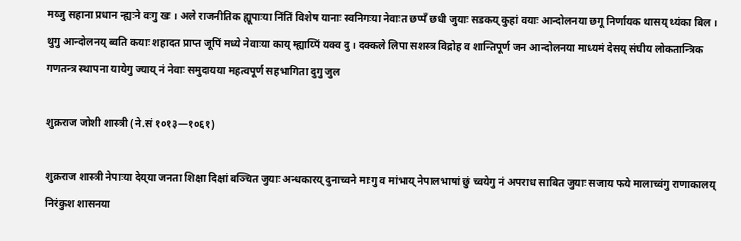मय्जु सहाना प्रधान न्ह्यःने वःगु खः । अले राजनीतिक ह्यूपाःया निंतिं विशेष यानाः स्वनिगःया नेवाःत छप्पँ छधी जुयाः सडकय् कुहां वयाः आन्दोलनया छगू निर्णायक थासय् थ्यंका बिल । थुगु आन्दोलनय् ब्वति कयाः शहादत प्राप्त जूपिं मध्ये नेवाःया काय् म्ह्याय्पिं यक्व दु । दक्कले लिपा सशस्त्र विद्रोह व शान्तिपूर्ण जन आन्दोलनया माध्यमं देसय् संघीय लोकतान्त्रिक गणतन्त्र स्थापना यायेगु ज्याय् नं नेवाः समुदायया महत्वपूर्ण सहभागिता दुगु जुल

शुक्रराज जोशी शास्त्री (ने.सं १०१३—१०६१)

शुक्रराज शास्त्री नेपाःया देय्‌या जनता शिक्षा दिक्षां बञ्चित जुयाः अन्धकारय् दुनाच्वने माःगु व मांभाय् नेपालभाषां छुं च्वयेगु नं अपराध साबित जुयाः सजाय फये मालाच्वंगु राणाकालय् निरंकुश शासनया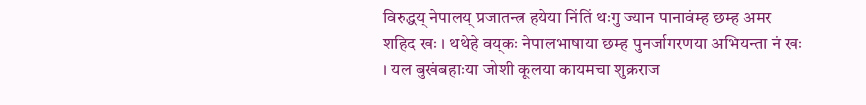विरुद्धय् नेपालय् प्रजातन्त्र हयेया निंतिं थःगु ज्यान पानावंम्ह छम्ह अमर शहिद खः । थथेहे वय्‌कः नेपालभाषाया छम्ह पुनर्जागरणया अभियन्ता नं खः । यल बुखंबहाःया जोशी कूलया कायमचा शुक्रराज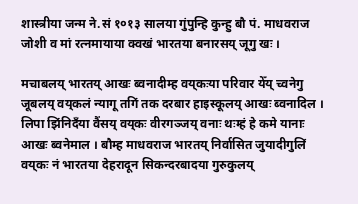शास्त्रीया जन्म ने.सं १०१३ सालया गुंपुन्हि कुन्हु बौ पं. माधवराज जोशी व मां रत्नमायाया क्वखं भारतया बनारसय् जूगु खः ।

मचाबलय् भारतय् आखः ब्वनादीम्ह वय्‌कःया परिवार येँय् च्वनेगु जूबलय् वय्‌कलं न्यागू तगिं तक दरबार हाइस्कूलय् आखः ब्वनादिल । लिपा झिंनिदँया वैंसय् वय्‌कः वीरगञ्जय् वनाः थःम्हं हे कमे यानाः आखः ब्वनेमाल । बौम्ह माधवराज भारतय् निर्वासित जुयादीगुलिं वय्‌कः नं भारतया देहरादून सिकन्दरबादया गुरुकुलय्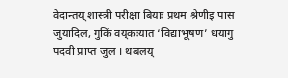वेदान्तय् शास्त्री परीक्षा बियाः प्रथम श्रेणीइ पास जुयादिल, गुकिं वय्‌कःयात ‘विद्याभूषण’ धयागु पदवी प्राप्त जुल । थबलय्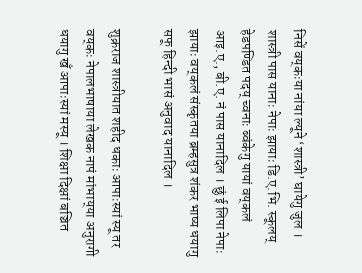निसें वय्‌कःया नांया ल्यूने ‘शास्त्री’ घायेगु जुल । शास्त्री पास यानाः नेपाः झायाः डि.ए.भि. स्कूलय् हेडपण्डित पदय् च्वनाः ब्वंकेगु यायां वय्‌कलं आइ.ए., बी.ए. नं पास यानादिल । छुं ई लिपा नेपाः झायाः वय्‌कलं संस्कृतया ब्रम्हसुत्र शंकर भाष्य धयागु सफू हिन्दी भासं अनुवाद यानादिल ।

शुक्रराज शास्त्रीयात शहीद धकाः आपाःस्यां स्यू तर वय्‌कः नेपालभाषाया लेखक नापं मांभाय्‌या अनुरागी धयागु खँ आपाःस्यां मस्यू । शिक्षा दिक्षां बञ्चित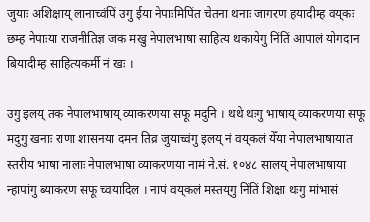जुयाः अशिक्षाय् लानाच्वंपिं उगु ईया नेपाःमिपिंत चेतना थनाः जागरण हयादीम्ह वय्‌कः छम्ह नेपाःया राजनीतिज्ञ जक मखु नेपालभाषा साहित्य थकायेगु निंतिं आपालं योगदान बियादीम्ह साहित्यकर्मी नं खः ।

उगु इलय् तक नेपालभाषाय् व्याकरणया सफू मदुनि । थथे थःगु भाषाय् व्याकरणया सफू मदुगु खनाः राणा शासनया दमन तिव्र जुयाच्वंगु इलय् नं वय्‌कलं येँया नेपालभाषायात स्तरीय भाषा नालाः नेपालभाषा व्याकरणया नामं ने.सं. १०४८ सालय् नेपालभाषाया न्हापांगु ब्याकरण सफू च्वयादिल । नापं वय्‌कलं मस्तय्‌गु निंतिं शिक्षा थःगु मांभासं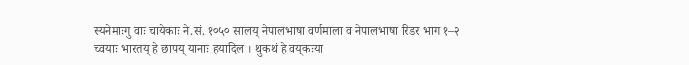स्यनेमाःगु वाः चायेकाः ने.सं. १०५० सालय् नेपालभाषा वर्णमाला व नेपालभाषा रिडर भाग १–२ च्वयाः भारतय् हे छापय् यानाः हयादिल । थुकथं हे वय्‌कःया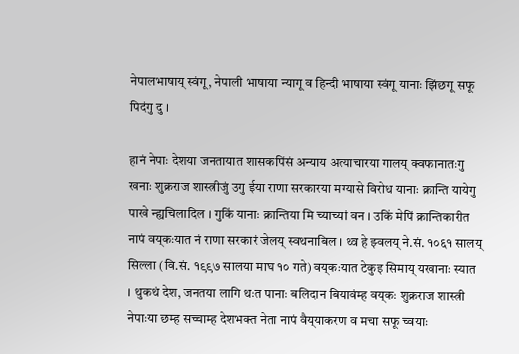नेपालभाषाय् स्वंगू, नेपाली भाषाया न्यागू व हिन्दी भाषाया स्वंगू यानाः झिंछगू सफू पिदंगु दु ।

हानं नेपाः देशया जनतायात शासकपिंसं अन्याय अत्याचारया गालय् क्वफानातःगु खनाः शुक्रराज शास्त्रीजुं उगु ईया राणा सरकारया मग्यासे विरोध यानाः क्रान्ति यायेगु पाखे न्ह्यचिलादिल । गुकिं यानाः क्रान्तिया मि च्याच्यां वन । उकिं मेपिं क्रान्तिकारीत नापं वय्‌कःयात नं राणा सरकारं जेलय् स्वथनाबिल । थ्व हे झ्वलय् ने.सं. १०६१ सालय् सिल्ला (वि.सं. १९९७ सालया माघ १० गते) वय्‌कःयात टेकुइ सिमाय् यखानाः स्यात । थुकथं देश, जनतया लागि थःत पानाः बलिदान बियावंम्ह वय्‌कः शुक्रराज शास्त्री नेपाःया छम्ह सच्चाम्ह देशभक्त नेता नापं वैय्‌याकरण व मचा सफू च्वयाः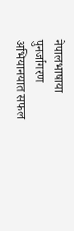नेपालभाषाया पुनर्जागरण अभियानयात सफल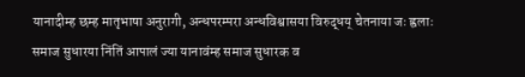यानादीम्ह छम्ह मातृभाषा अनुरागी, अन्धपरम्परा अन्धविश्वासया विरुद्धय् चेतनाया जः ह्वलाः समाज सुधारया निंतिं आपालं ज्या यानावंम्ह समाज सुधारक व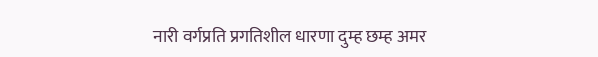नारी वर्गप्रति प्रगतिशील धारणा दुम्ह छम्ह अमर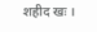शहीद खः ।